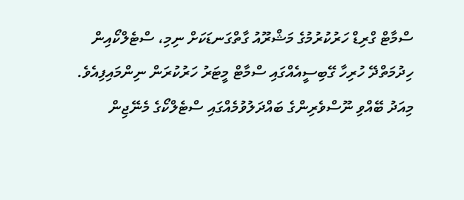ސްމާޓް ގްރިޑް ހަރުކުރުމުގެ މަޝްރޫއު ގާތްގަނޑަކަށް ނިމި، ސްޓެލްކޯއިން ހިދުމަތްދޭ ހުރިހާ ގޭބިސީއެއްގައި ސްމާޓް މީޓަރު ހަރުކުރަން ނިންމައިފިއެވެ.
މިއަދު ބޭއްވި ނޫސްވެރިންގެ ބައްދަލުވުމެއްގައި ސްޓެލްކޯގެ މެނޭޖިން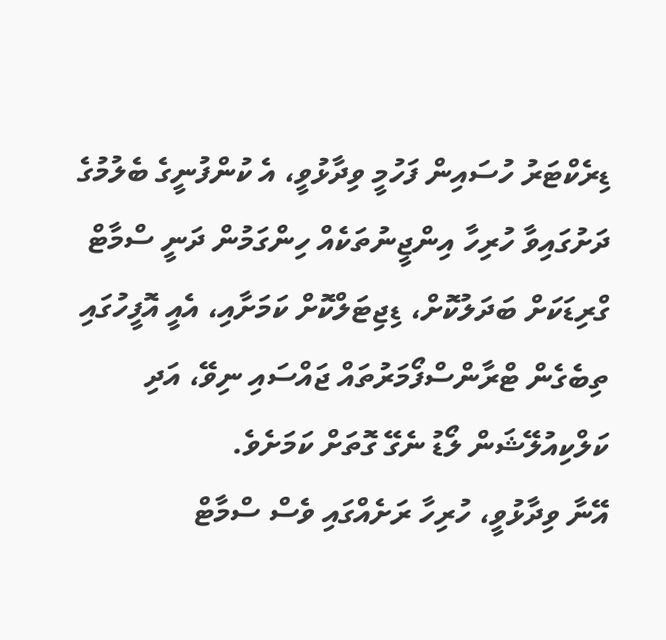ޑިރެކްޓަރު ހުސައިން ފަހުމީ ވިދާޅުވީ، އެ ކުންފުނީގެ ބެލުމުގެ ދަށުގައިވާ ހުރިހާ އިންޖީނުތަކެއް ހިންގަމުން ދަނީ ސްމާޓް ގްރިޑަކަށް ބަދަލުކޮށް، ޑިޖިޓަލްކޮށް ކަމަށާއި، އެއީ އޮފީހުގައި ތިބެގެން ޓްރާންސްފޯމަރުތައް ޖައްސައި ނިވޭ، އަދި ކަލްކިއުލޭޝަން ލޯޑު ނެގޭ ގޮތަށް ކަމަށެވެ.
އޭނާ ވިދާޅުވީ، ހުރިހާ ރަށެއްގައި ވެސް ސްމާޓް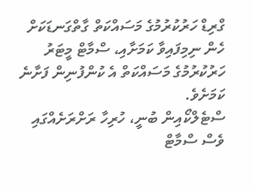ގްރިޑް ހަރުކުރުމުގެ މަސައްކަތް ގާތްގަނޑަކަށް ހެން ނިމިފައިވާ ކަމަށާއި، ސްމާޓް މީޓަރު ހަރުކުރުމުގެ މަސައްކަތް އެ ކުންފުނިން ފަށާނެ ކަމަށެވެ.
ސްޓެލްކޯއިން ބުނީ، ހުރިހާ ރަށްރަށެއްގައި ވެސް ސްމާޓް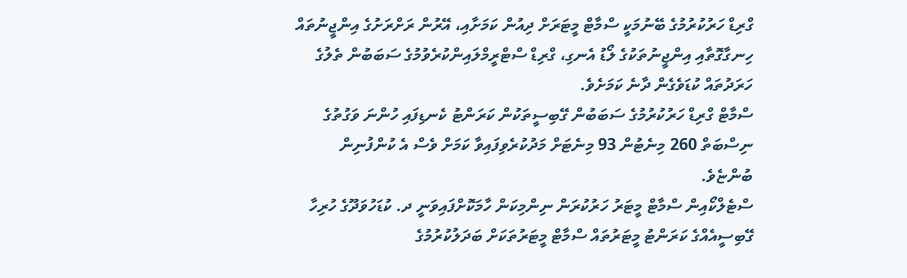ގްރިޑް ހަރުކުރުމުގެ ބޭނުމަކީ ސްމާޓް މީޓަރަށް ދިއުން ކަމަށާއި، އޭރުން ރަށްރަށުގެ އިންޖީނުތައް ހިނގާގޮތާއި އިންޖީނުތަކުގެ ލޯޑު އެނގި، ގްރިޑް ސްޓްރީމްލައިންކުރެވުމުގެ ސަބަބުން ތެލުގެ ހަރަދުތައް ކުޑަވެގެން ދާނެ ކަމަށެވެ.
ސްމާޓް ގްރިޑް ހަރުކުރުމުގެ ސަބަބުން ގޭބިސީތަކުން ކަރަންޓު ކެނޑިފައި ހުންނަ ވަގުތުގެ ނިސްބަތް 260 މިނެޓުން 93 މިނެޓަށް މަދުކުރެވިފައިވާ ކަމަށް ވެސް އެ ކުންފުނިން ބުންޏެވެ.
ސްޓެލްކޯއިން ސްމާޓް މީޓަރު ހަރުކުރަން ނިންމިކަން ހާމަކޮށްފައިވަނީ ދ. ކުޑަހުވަދޫގެ ހުރިހާ ގޭބިސީއެއްގެ ކަރަންޓު މީޓަރުތައް ސްމާޓް މީޓަރުތަކަށް ބަދަލުކުރުމުގެ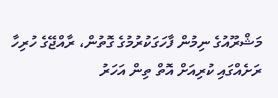މަޝްރޫއުގެ ނިމުން ފާހަގަކުރުމުގެ ގޮތުން، ރާއްޖޭގެ ހުރިހާ ރަށެއްގައި ކުރިއަށް އޮތް ތިން އަހަރު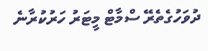ދުވަހުގެތެރޭ ސްމާޓް މީޓަރު ހަރުކުރާނެ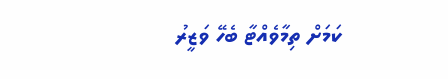ކަމަށް ތިމާވެއްޓާ ބެހޭ ވަޒީރު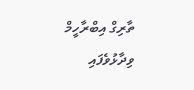ތާރިގް އިބްރާހީމް ވިދާޅުވެފައި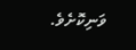ވަނިކޮށެވެ.